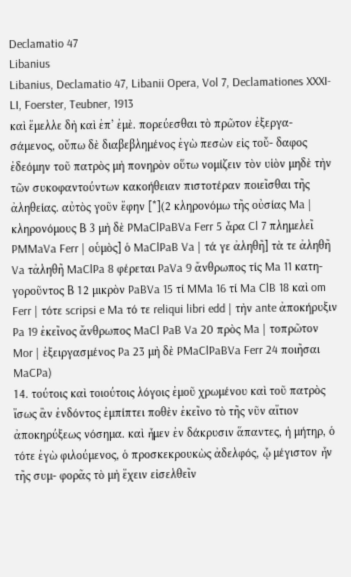Declamatio 47
Libanius
Libanius, Declamatio 47, Libanii Opera, Vol 7, Declamationes XXXI-LI, Foerster, Teubner, 1913
καὶ ἔμελλε δὴ καὶ ἐπ’ ἐμὲ. πορεύεσθαι τὸ πρῶτον ἐξεργα- σάμενος, οὔπω δὲ διαβεβλημένος ἐγὼ πεσὼν εἰς τοὔ- δαφος ἐδεόμην τοῦ πατρὸς μὴ πονηρὸν οὕτω νομίζειν τὸν υἱὸν μηδὲ τὴν τῶν συκοφαντούντων κακοήθειαν πιστοτέραν ποιεῖσθαι τῆς ἀληθείας. αὐτὸς γοῦν ἔφην [*](2 κληρονόμω τῆς οὐσίας Ma | κληρονόμους Β 3 μὴ δὲ PMaClPaBVa Ferr 5 ἆρα Cl 7 πλημελεῖ PMMaVa Ferr | οὑμὸς] ὁ MaClPaB Va | τά γε ἀληθῆ] τὰ τε ἀληθῆ Va τἀληθῆ MaClPa 8 φέρεται PaVa 9 ἄνθρωπος τίς Ma 11 κατη- γοροῦντος Β 12 μικρὸν PaBVa 15 τί MMa 16 τί Ma ClB 18 καὶ om Ferr | τότε scripsi e Ma τό τε reliqui libri edd | τὴν ante ἀποκήρυξιν Pa 19 ἐκεῖνος ἄνθρωπος MaCl PaB Va 20 πρὸς Ma | τοπρῶτον Mor | ἐξειργασμένος Pa 23 μὴ δὲ PMaClPaBVa Ferr 24 ποιῆσαι MaCPa)
14. τούτοις καὶ τοιούτοις λόγοις ἐμοῦ χρωμένου καὶ τοῦ πατρὸς ἴσως ἂν ἐνδόντος ἐμπίπτει ποθὲν ἐκεῖνο τὸ τῆς νῦν αἴτιον ἀποκηρύξεως νόσημα. καὶ ἦμεν ἐν δάκρυσιν ἅπαντες, ἡ μήτηρ, ὁ τότε ἐγὼ φιλούμενος, ὁ προσκεκρουκὼς ἀδελφός, ᾦ μέγιστον ἦν τῆς συμ- φορᾶς τὸ μὴ ἔχειν εἰσελθεῖν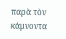παρὰ τὸν κάμνοντα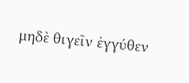μηδὲ θιγεῖν ἐγγύθεν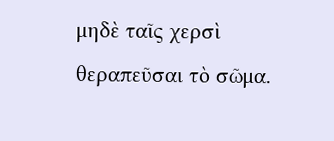μηδὲ ταῖς χερσὶ θεραπεῦσαι τὸ σῶμα.